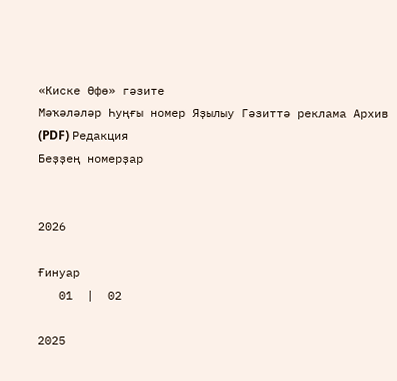«Киске Өфө» гәзите
Мәҡәләләр Һуңғы номер Яҙылыу Гәзиттә реклама Архив (PDF) Редакция
Беҙҙең номерҙар


2026

Ғинуар
   01  |  02

2025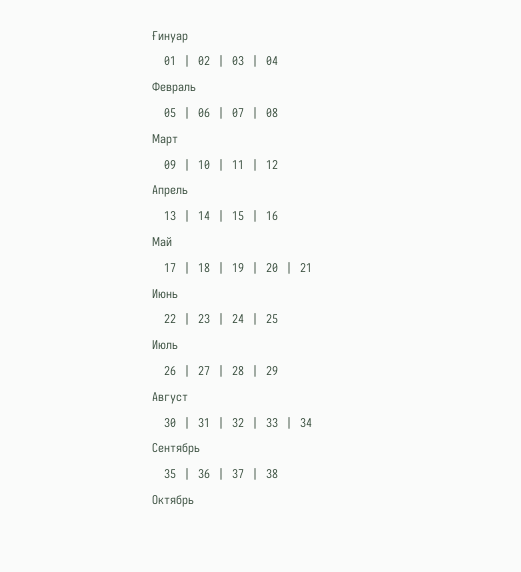Ғинуар
   01  |  02  |  03  |  04
Февраль
   05  |  06  |  07  |  08
Март
   09  |  10  |  11  |  12
Апрель
   13  |  14  |  15  |  16
Май
   17  |  18  |  19  |  20  |  21
Июнь
   22  |  23  |  24  |  25
Июль
   26  |  27  |  28  |  29
Август
   30  |  31  |  32  |  33  |  34
Сентябрь
   35  |  36  |  37  |  38
Октябрь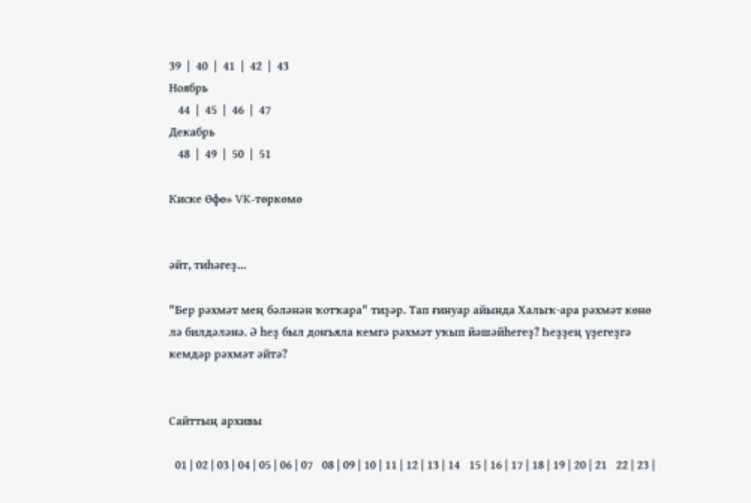39  |  40  |  41  |  42  |  43
Ноябрь
   44  |  45  |  46  |  47
Декабрь
   48  |  49  |  50  |  51

Киске Өфө» VK-төркөмө


әйт, тиһәгеҙ...

"Бер рәхмәт мең бәләнән ҡотҡара" тиҙәр. Тап ғинуар айында Халыҡ-ара рәхмәт көнө лә билдәләнә. Ә һеҙ был донъяла кемгә рәхмәт уҡып йәшәйһегеҙ? Һеҙҙең үҙегеҙгә кемдәр рәхмәт әйтә?


Сайттың архивы

  01 | 02 | 03 | 04 | 05 | 06 | 07   08 | 09 | 10 | 11 | 12 | 13 | 14   15 | 16 | 17 | 18 | 19 | 20 | 21   22 | 23 |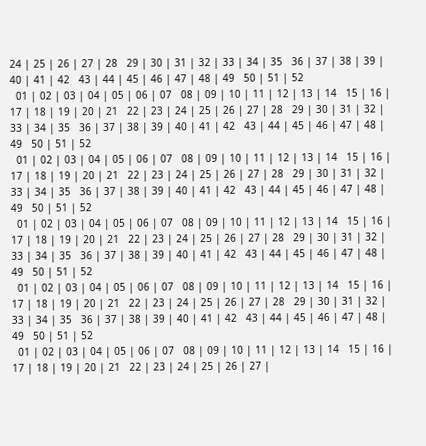24 | 25 | 26 | 27 | 28   29 | 30 | 31 | 32 | 33 | 34 | 35   36 | 37 | 38 | 39 | 40 | 41 | 42   43 | 44 | 45 | 46 | 47 | 48 | 49   50 | 51 | 52
  01 | 02 | 03 | 04 | 05 | 06 | 07   08 | 09 | 10 | 11 | 12 | 13 | 14   15 | 16 | 17 | 18 | 19 | 20 | 21   22 | 23 | 24 | 25 | 26 | 27 | 28   29 | 30 | 31 | 32 | 33 | 34 | 35   36 | 37 | 38 | 39 | 40 | 41 | 42   43 | 44 | 45 | 46 | 47 | 48 | 49   50 | 51 | 52
  01 | 02 | 03 | 04 | 05 | 06 | 07   08 | 09 | 10 | 11 | 12 | 13 | 14   15 | 16 | 17 | 18 | 19 | 20 | 21   22 | 23 | 24 | 25 | 26 | 27 | 28   29 | 30 | 31 | 32 | 33 | 34 | 35   36 | 37 | 38 | 39 | 40 | 41 | 42   43 | 44 | 45 | 46 | 47 | 48 | 49   50 | 51 | 52
  01 | 02 | 03 | 04 | 05 | 06 | 07   08 | 09 | 10 | 11 | 12 | 13 | 14   15 | 16 | 17 | 18 | 19 | 20 | 21   22 | 23 | 24 | 25 | 26 | 27 | 28   29 | 30 | 31 | 32 | 33 | 34 | 35   36 | 37 | 38 | 39 | 40 | 41 | 42   43 | 44 | 45 | 46 | 47 | 48 | 49   50 | 51 | 52
  01 | 02 | 03 | 04 | 05 | 06 | 07   08 | 09 | 10 | 11 | 12 | 13 | 14   15 | 16 | 17 | 18 | 19 | 20 | 21   22 | 23 | 24 | 25 | 26 | 27 | 28   29 | 30 | 31 | 32 | 33 | 34 | 35   36 | 37 | 38 | 39 | 40 | 41 | 42   43 | 44 | 45 | 46 | 47 | 48 | 49   50 | 51 | 52
  01 | 02 | 03 | 04 | 05 | 06 | 07   08 | 09 | 10 | 11 | 12 | 13 | 14   15 | 16 | 17 | 18 | 19 | 20 | 21   22 | 23 | 24 | 25 | 26 | 27 |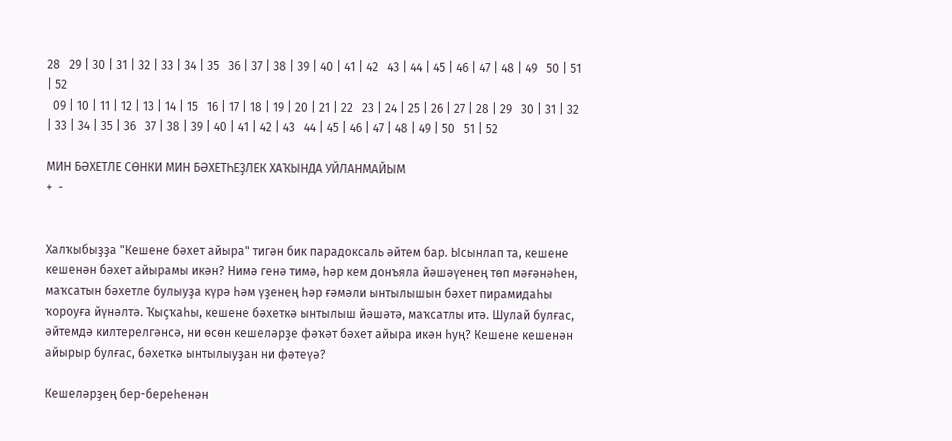28   29 | 30 | 31 | 32 | 33 | 34 | 35   36 | 37 | 38 | 39 | 40 | 41 | 42   43 | 44 | 45 | 46 | 47 | 48 | 49   50 | 51 | 52
  09 | 10 | 11 | 12 | 13 | 14 | 15   16 | 17 | 18 | 19 | 20 | 21 | 22   23 | 24 | 25 | 26 | 27 | 28 | 29   30 | 31 | 32 | 33 | 34 | 35 | 36   37 | 38 | 39 | 40 | 41 | 42 | 43   44 | 45 | 46 | 47 | 48 | 49 | 50   51 | 52

МИН БӘХЕТЛЕ СӨНКИ МИН БӘХЕТҺЕҘЛЕК ХАҠЫНДА УЙЛАНМАЙЫМ
+  -


Халҡыбыҙҙа "Кешене бәхет айыра" тигән бик парадоксаль әйтем бар. Ысынлап та, кешене кешенән бәхет айырамы икән? Нимә генә тимә, һәр кем донъяла йәшәүенең төп мәғәнәһен, маҡсатын бәхетле булыуҙа күрә һәм үҙенең һәр ғәмәли ынтылышын бәхет пирамидаһы ҡороуға йүнәлтә. Ҡыҫҡаһы, кешене бәхеткә ынтылыш йәшәтә, маҡсатлы итә. Шулай булғас, әйтемдә килтерелгәнсә, ни өсөн кешеләрҙе фәҡәт бәхет айыра икән һуң? Кешене кешенән айырыр булғас, бәхеткә ынтылыуҙан ни фәтеүә?

Кешеләрҙең бер-береһенән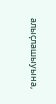алыҫлашыуына,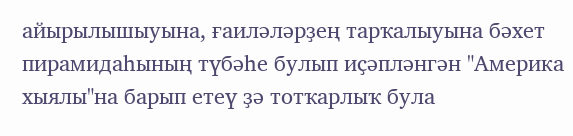айырылышыуына, ғаиләләрҙең тарҡалыуына бәхет пирамидаһының түбәһе булып иҫәпләнгән "Америка хыялы"на барып етеү ҙә тотҡарлыҡ була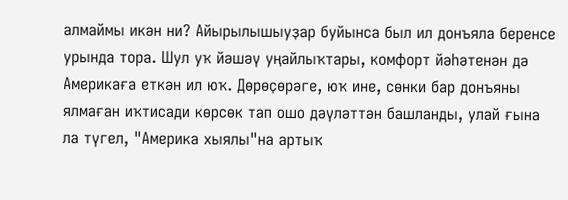алмаймы икән ни? Айырылышыуҙар буйынса был ил донъяла беренсе урында тора. Шул уҡ йәшәү уңайлыҡтары, комфорт йәһәтенән дә Америкаға еткән ил юҡ. Дөрөҫөрәге, юҡ ине, сөнки бар донъяны ялмаған иҡтисади көрсөк тап ошо дәүләттән башланды, улай ғына ла түгел, "Америка хыялы"на артыҡ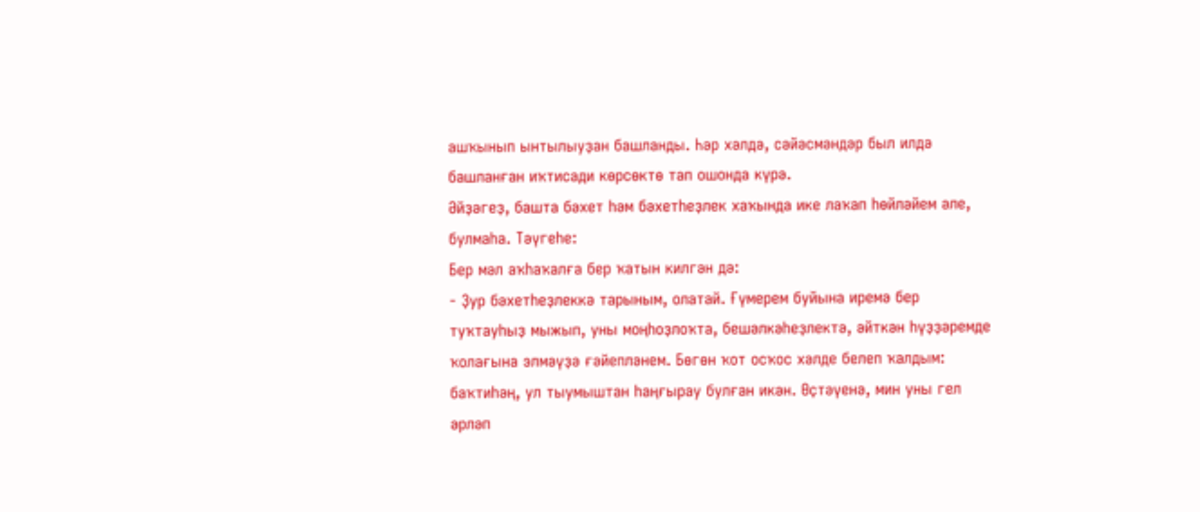ашҡынып ынтылыуҙан башланды. Һәр хәлдә, сәйәсмәндәр был илдә башланған иҡтисади көрсөктө тап ошонда күрә.
Әйҙәгеҙ, башта бәхет һәм бәхетһеҙлек хаҡында ике лаҡап һөйләйем әле, булмаһа. Тәүгеһе:
Бер мәл аҡһаҡалға бер ҡатын килгән дә:
- Ҙур бәхетһеҙлеккә тарыным, олатай. Ғүмерем буйына иремә бер туҡтауһыҙ мыжып, уны моңһоҙлоҡта, бешәлкәһеҙлектә, әйткән һүҙҙәремде ҡолағына элмәүҙә ғәйепләнем. Бөгөн ҡот осҡос хәлде белеп ҡалдым: баҡтиһәң, ул тыумыштан һаңғырау булған икән. Өҫтәүенә, мин уны гел әрләп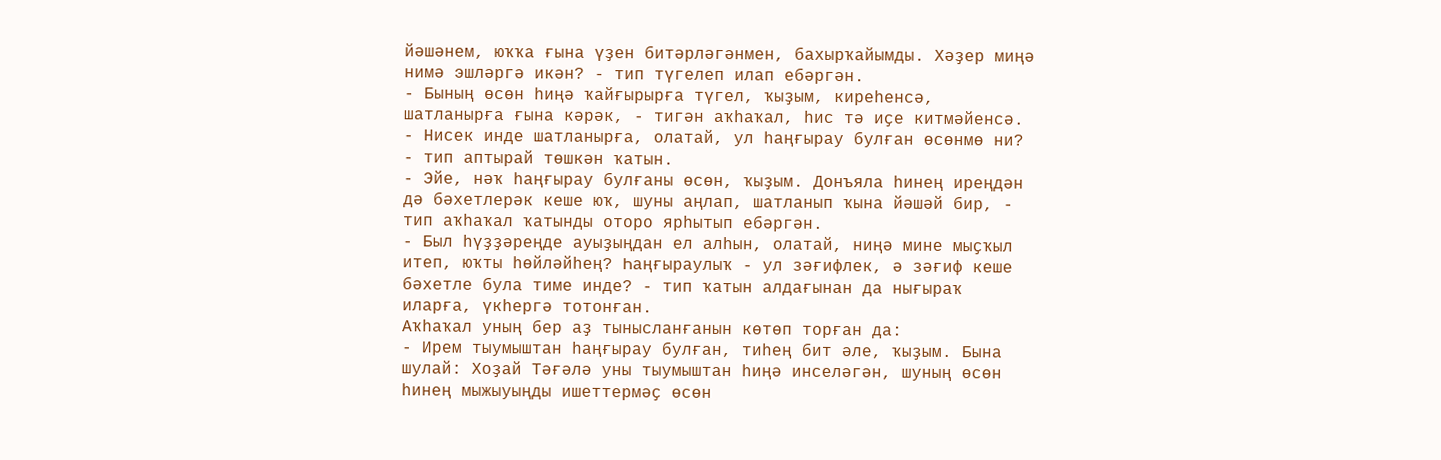йәшәнем, юҡҡа ғына үҙен битәрләгәнмен, бахырҡайымды. Хәҙер миңә нимә эшләргә икән? - тип түгелеп илап ебәргән.
- Бының өсөн һиңә ҡайғырырға түгел, ҡыҙым, киреһенсә, шатланырға ғына кәрәк, - тигән аҡһаҡал, һис тә иҫе китмәйенсә.
- Нисек инде шатланырға, олатай, ул һаңғырау булған өсөнмө ни? - тип аптырай төшкән ҡатын.
- Эйе, нәҡ һаңғырау булғаны өсөн, ҡыҙым. Донъяла һинең иреңдән дә бәхетлерәк кеше юҡ, шуны аңлап, шатланып ҡына йәшәй бир, - тип аҡһаҡал ҡатынды оторо ярһытып ебәргән.
- Был һүҙҙәреңде ауыҙыңдан ел алһын, олатай, ниңә мине мыҫҡыл итеп, юҡты һөйләйһең? Һаңғыраулыҡ - ул зәғифлек, ә зәғиф кеше бәхетле була тиме инде? - тип ҡатын алдағынан да нығыраҡ иларға, үкһергә тотонған.
Аҡһаҡал уның бер аҙ тынысланғанын көтөп торған да:
- Ирем тыумыштан һаңғырау булған, тиһең бит әле, ҡыҙым. Бына шулай: Хоҙай Тәғәлә уны тыумыштан һиңә инселәгән, шуның өсөн һинең мыжыуыңды ишеттермәҫ өсөн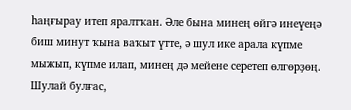һаңғырау итеп яралтҡан. Әле бына минең өйгә инеүеңә биш минут ҡына ваҡыт үтте, ә шул ике арала күпме мыжып, күпме илап, минең дә мейене серетеп өлгөрҙөң. Шулай булғас,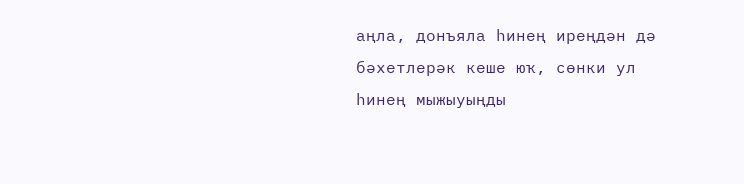аңла, донъяла һинең иреңдән дә бәхетлерәк кеше юҡ, сөнки ул һинең мыжыуыңды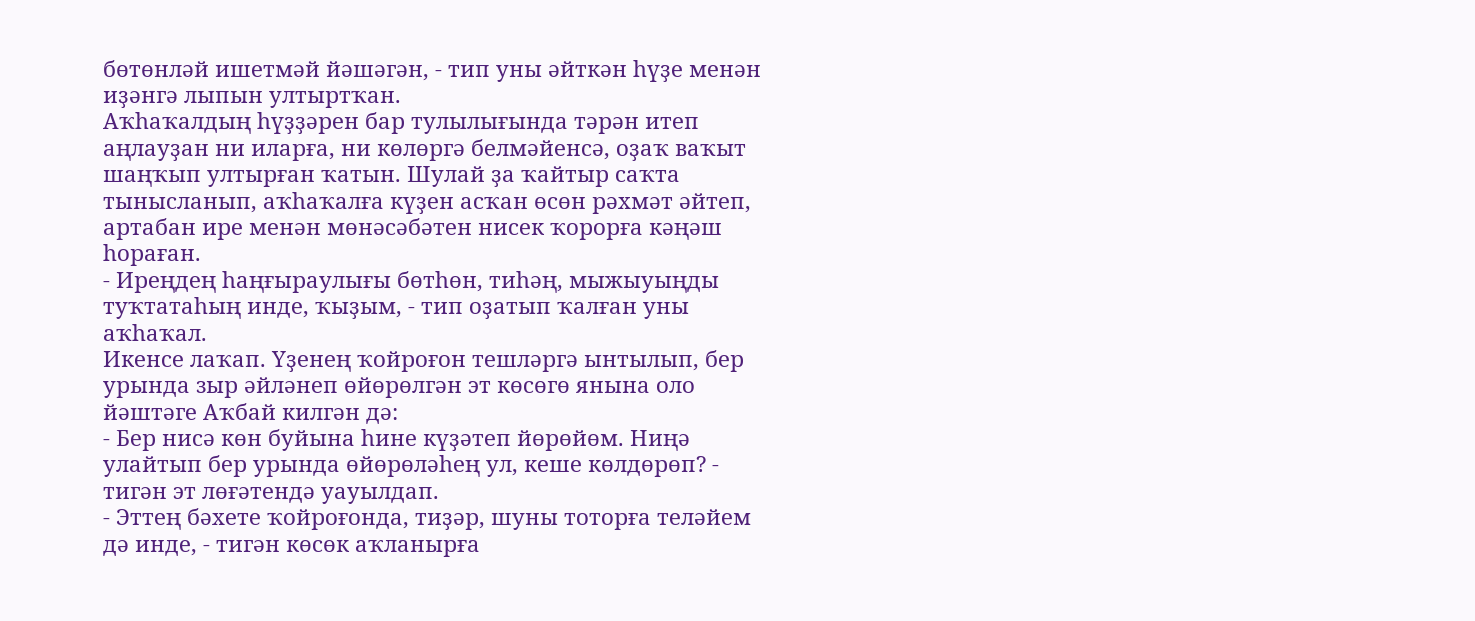бөтөнләй ишетмәй йәшәгән, - тип уны әйткән һүҙе менән иҙәнгә лыпын ултыртҡан.
Аҡһаҡалдың һүҙҙәрен бар тулылығында тәрән итеп аңлауҙан ни иларға, ни көлөргә белмәйенсә, оҙаҡ ваҡыт шаңҡып ултырған ҡатын. Шулай ҙа ҡайтыр саҡта тынысланып, аҡһаҡалға күҙен асҡан өсөн рәхмәт әйтеп, артабан ире менән мөнәсәбәтен нисек ҡорорға кәңәш һораған.
- Иреңдең һаңғыраулығы бөтһөн, тиһәң, мыжыуыңды туҡтатаһың инде, ҡыҙым, - тип оҙатып ҡалған уны аҡһаҡал.
Икенсе лаҡап. Үҙенең ҡойроғон тешләргә ынтылып, бер урында зыр әйләнеп өйөрөлгән эт көсөгө янына оло йәштәге Аҡбай килгән дә:
- Бер нисә көн буйына һине күҙәтеп йөрөйөм. Ниңә улайтып бер урында өйөрөләһең ул, кеше көлдөрөп? - тигән эт лөғәтендә уауылдап.
- Эттең бәхете ҡойроғонда, тиҙәр, шуны тоторға теләйем дә инде, - тигән көсөк аҡланырға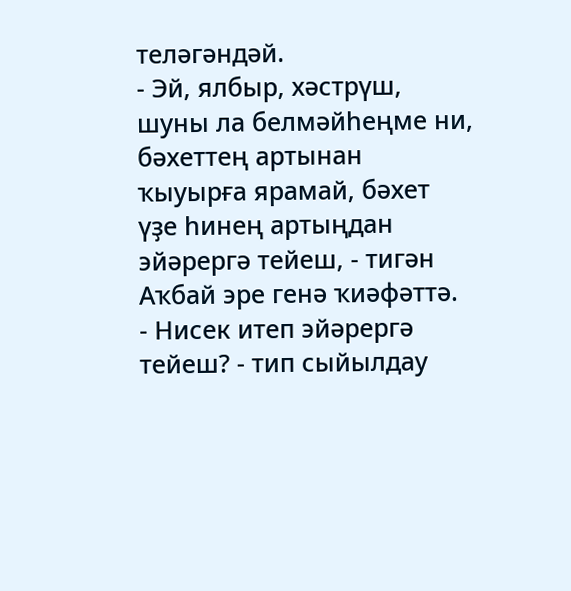теләгәндәй.
- Эй, ялбыр, хәстрүш, шуны ла белмәйһеңме ни, бәхеттең артынан ҡыуырға ярамай, бәхет үҙе һинең артыңдан эйәрергә тейеш, - тигән Аҡбай эре генә ҡиәфәттә.
- Нисек итеп эйәрергә тейеш? - тип сыйылдау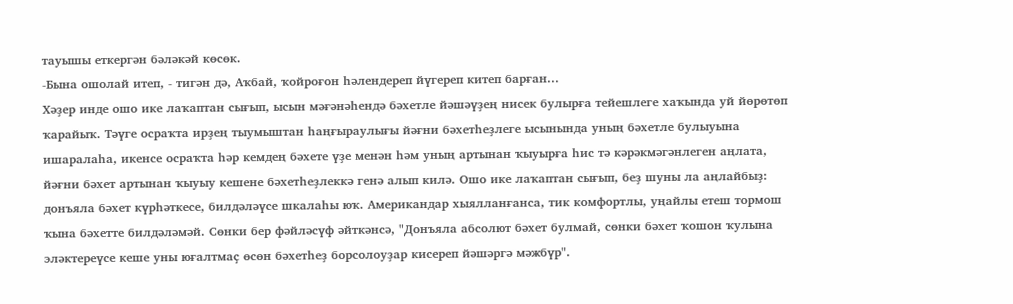тауышы еткергән бәләкәй көсөк.
-Бына ошолай итеп, - тигән дә, Аҡбай, ҡойроғон һәлендереп йүгереп китеп барған...
Хәҙер инде ошо ике лаҡаптан сығып, ысын мәғәнәһендә бәхетле йәшәүҙең нисек булырға тейешлеге хаҡында уй йөрөтөп ҡарайыҡ. Тәүге осраҡта ирҙең тыумыштан һаңғыраулығы йәғни бәхетһеҙлеге ысынында уның бәхетле булыуына ишаралаһа, икенсе осраҡта һәр кемдең бәхете үҙе менән һәм уның артынан ҡыуырға һис тә кәрәкмәгәнлеген аңлата, йәғни бәхет артынан ҡыуыу кешене бәхетһеҙлеккә генә алып килә. Ошо ике лаҡаптан сығып, беҙ шуны ла аңлайбыҙ: донъяла бәхет күрһәткесе, билдәләүсе шкалаһы юҡ. Американдар хыялланғанса, тик комфортлы, уңайлы етеш тормош ҡына бәхетте билдәләмәй. Сөнки бер фәйләсүф әйткәнсә, "Донъяла абсолют бәхет булмай, сөнки бәхет ҡошон ҡулына эләктереүсе кеше уны юғалтмаҫ өсөн бәхетһеҙ борсолоуҙар кисереп йәшәргә мәжбүр".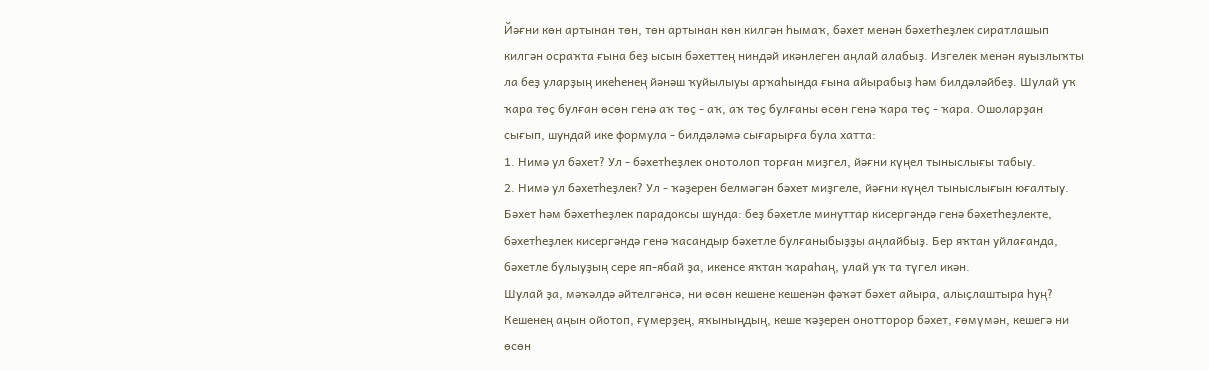Йәғни көн артынан төн, төн артынан көн килгән һымаҡ, бәхет менән бәхетһеҙлек сиратлашып килгән осраҡта ғына беҙ ысын бәхеттең ниндәй икәнлеген аңлай алабыҙ. Изгелек менән яуызлыҡты ла беҙ уларҙың икеһенең йәнәш ҡуйылыуы арҡаһында ғына айырабыҙ һәм билдәләйбеҙ. Шулай уҡ ҡара төҫ булған өсөн генә аҡ төҫ - аҡ, аҡ төҫ булғаны өсөн генә ҡара төҫ - ҡара. Ошоларҙан сығып, шундай ике формула - билдәләмә сығарырға була хатта:
1. Нимә ул бәхет? Ул - бәхетһеҙлек онотолоп торған миҙгел, йәғни күңел тыныслығы табыу.
2. Нимә ул бәхетһеҙлек? Ул - ҡәҙерен белмәгән бәхет миҙгеле, йәғни күңел тыныслығын юғалтыу.
Бәхет һәм бәхетһеҙлек парадоксы шунда: беҙ бәхетле минуттар кисергәндә генә бәхетһеҙлекте, бәхетһеҙлек кисергәндә генә ҡасандыр бәхетле булғаныбыҙҙы аңлайбыҙ. Бер яҡтан уйлағанда, бәхетле булыуҙың сере яп-ябай ҙа, икенсе яҡтан ҡараһаң, улай уҡ та түгел икән.
Шулай ҙа, мәҡәлдә әйтелгәнсә, ни өсөн кешене кешенән фәҡәт бәхет айыра, алыҫлаштыра һуң? Кешенең аңын ойотоп, ғүмерҙең, яҡыныңдың, кеше ҡәҙерен онотторор бәхет, ғөмүмән, кешегә ни өсөн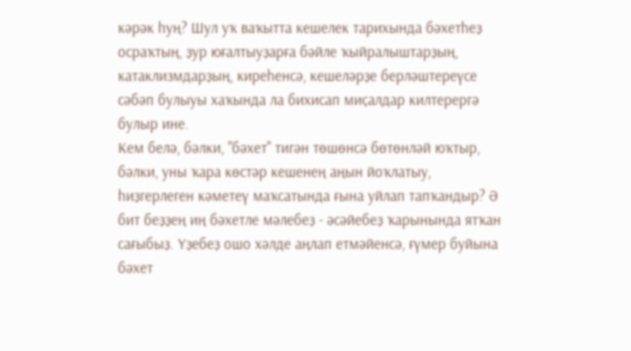кәрәк һуң? Шул уҡ ваҡытта кешелек тарихында бәхетһеҙ осраҡтың, ҙур юғалтыуҙарға бәйле ҡыйралыштарҙың, катаклизмдарҙың, киреһенсә, кешеләрҙе берләштереүсе сәбәп булыуы хаҡында ла бихисап миҫалдар килтерергә булыр ине.
Кем белә, бәлки, "бәхет" тигән төшөнсә бөтөнләй юҡтыр, бәлки, уны ҡара көстәр кешенең аңын йоҡлатыу, һиҙгерлеген кәметеү маҡсатында ғына уйлап тапҡандыр? Ә бит беҙҙең иң бәхетле мәлебеҙ - әсәйебеҙ ҡарынында ятҡан сағыбыҙ. Үҙебеҙ ошо хәлде аңлап етмәйенсә, ғүмер буйына бәхет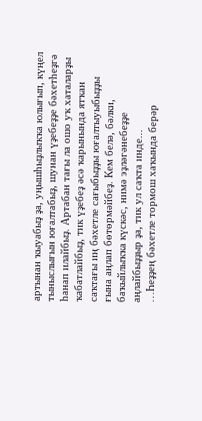артынан ҡыуабыҙ ҙа, уңышһыҙлыҡҡа юлығып, күңел тыныслығын юғалтабыҙ, шунан үҙебеҙҙе бәхетһеҙгә һанап илайбыҙ. Артабан тағы ла ошо уҡ хаталарҙы ҡабатлайбыҙ, тик үҙебеҙ әсә ҡарынында ятҡан саҡтағы иң бәхетле сағыбыҙҙы юғалтыуыбыҙҙы ғына аңлап бөтөрмәйбеҙ. Кем белә, бәлки, баҡыйлыҡҡа күскәс, нимә эҙләгәнебеҙҙе аңлайбыҙҙыр ҙа, тик ул саҡта инде...
…Һеҙҙең бәхетле тормош хаҡында берәр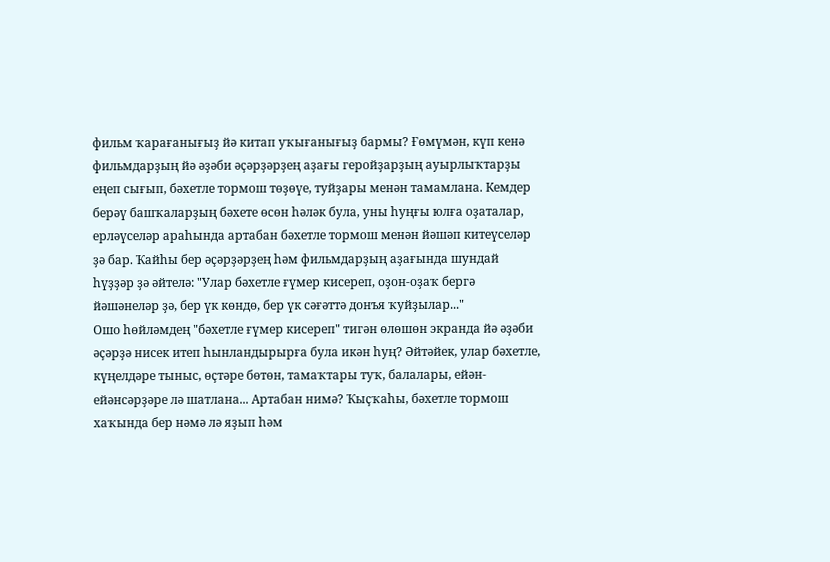фильм ҡарағанығыҙ йә китап уҡығанығыҙ бармы? Ғөмүмән, күп кенә фильмдарҙың йә әҙәби әҫәрҙәрҙең аҙағы геройҙарҙың ауырлыҡтарҙы еңеп сығып, бәхетле тормош төҙөүе, туйҙары менән тамамлана. Кемдер берәү башҡаларҙың бәхете өсөн һәләк була, уны һуңғы юлға оҙаталар, ерләүселәр араһында артабан бәхетле тормош менән йәшәп китеүселәр ҙә бар. Ҡайһы бер әҫәрҙәрҙең һәм фильмдарҙың аҙағында шундай һүҙҙәр ҙә әйтелә: "Улар бәхетле ғүмер кисереп, оҙон-оҙаҡ бергә йәшәнеләр ҙә, бер үк көндө, бер үк сәғәттә донъя ҡуйҙылар..."
Ошо һөйләмдең "бәхетле ғүмер кисереп" тигән өлөшөн экранда йә әҙәби әҫәрҙә нисек итеп һынландырырға була икән һуң? Әйтәйек, улар бәхетле, күңелдәре тыныс, өҫтәре бөтөн, тамаҡтары туҡ, балалары, ейән-ейәнсәрҙәре лә шатлана... Артабан нимә? Ҡыҫҡаһы, бәхетле тормош хаҡында бер нәмә лә яҙып һәм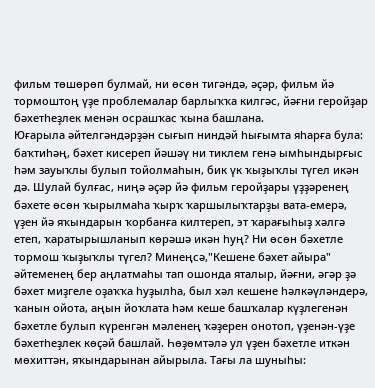фильм төшөрөп булмай, ни өсөн тигәндә, әҫәр, фильм йә тормоштоң үҙе проблемалар барлыҡҡа килгәс, йәғни геройҙар бәхетһеҙлек менән осрашҡас ҡына башлана.
Юғарыла әйтелгәндәрҙән сығып ниндәй һығымта яһарға була: баҡтиһәң, бәхет кисереп йәшәү ни тиклем генә ымһындырғыс һәм зауыҡлы булып тойолмаһын, бик үк ҡыҙыҡлы түгел икән дә. Шулай булғас, ниңә әҫәр йә фильм геройҙары үҙҙәренең бәхете өсөн ҡырылмаһа ҡырҡ ҡаршылыҡтарҙы вата-емерә, үҙен йә яҡындарын ҡорбанға килтереп, эт ҡарағыһыҙ хәлгә етеп, ҡаратырышланып көрәшә икән һуң? Ни өсөн бәхетле тормош ҡыҙыҡлы түгел? Минеңсә,"Кешене бәхет айыра" әйтеменең бер аңлатмаһы тап ошонда яталыр, йәғни, әгәр ҙә бәхет миҙгеле оҙаҡҡа һуҙылһа, был хәл кешене һәлкәүләндерә, ҡанын ойота, аңын йоҡлата һәм кеше башҡалар күҙлегенән бәхетле булып күренгән мәленең ҡәҙерен онотоп, үҙенән-үҙе бәхетһеҙлек көҫәй башлай. Һөҙөмтәлә ул үҙен бәхетле иткән мөхиттән, яҡындарынан айырыла. Тағы ла шуныһы: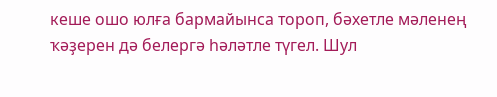кеше ошо юлға бармайынса тороп, бәхетле мәленең ҡәҙерен дә белергә һәләтле түгел. Шул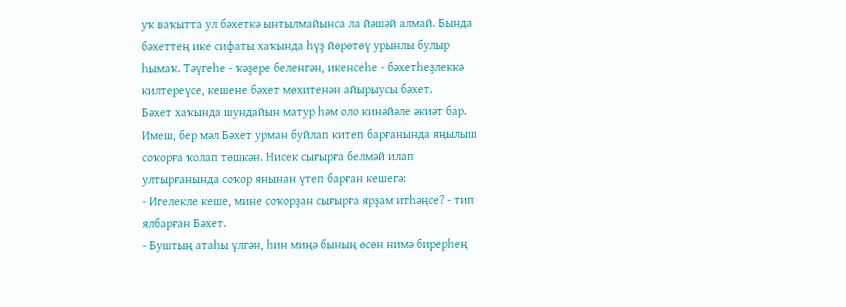уҡ ваҡытта ул бәхеткә ынтылмайынса ла йәшәй алмай. Бында бәхеттең ике сифаты хаҡында һүҙ йөрөтөү урынлы булыр һымаҡ. Тәүгеһе - ҡәҙере беленгән, икенсеһе - бәхетһеҙлеккә килтереүсе, кешене бәхет мөхитенән айырыусы бәхет.
Бәхет хаҡында шундайын матур һәм оло кинәйәле әкиәт бар. Имеш, бер мәл Бәхет урман буйлап китеп барғанында яңылыш соҡорға ҡолап төшкән. Нисек сығырға белмәй илап ултырғанында соҡор янынан үтеп барған кешегә:
- Игелекле кеше, мине соҡорҙан сығырға ярҙам итһәңсе? - тип ялбарған Бәхет.
- Буштың атаһы үлгән, һин миңә бының өсөн нимә бирерһең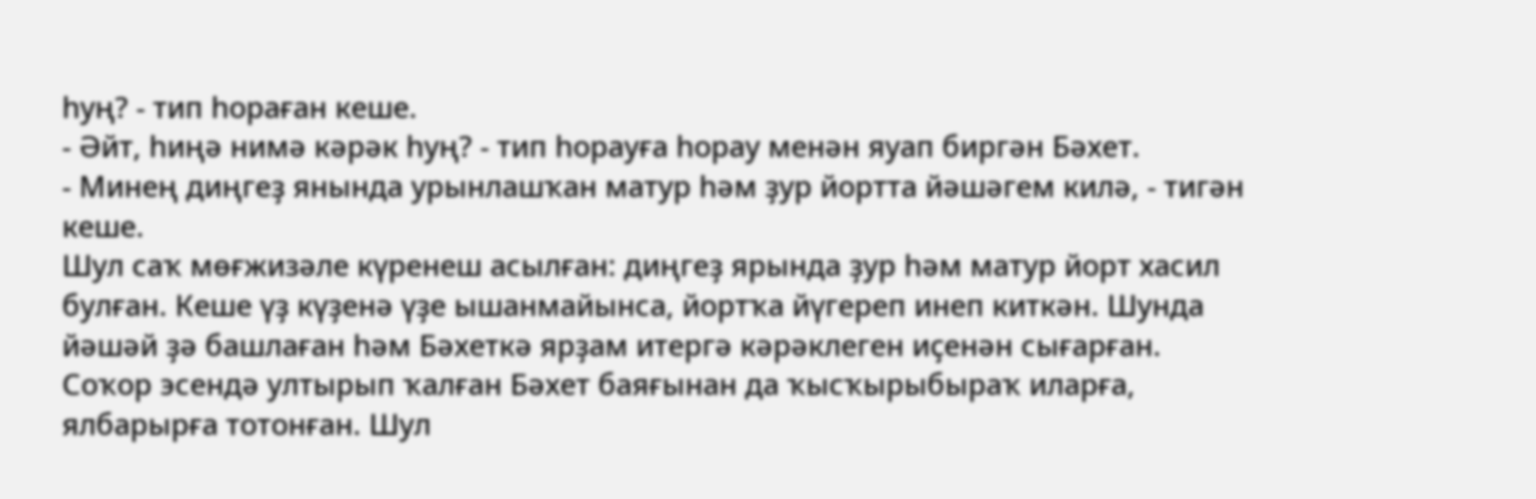һуң? - тип һораған кеше.
- Әйт, һиңә нимә кәрәк һуң? - тип һорауға һорау менән яуап биргән Бәхет.
- Минең диңгеҙ янында урынлашҡан матур һәм ҙур йортта йәшәгем килә, - тигән кеше.
Шул саҡ мөғжизәле күренеш асылған: диңгеҙ ярында ҙур һәм матур йорт хасил булған. Кеше үҙ күҙенә үҙе ышанмайынса, йортҡа йүгереп инеп киткән. Шунда йәшәй ҙә башлаған һәм Бәхеткә ярҙам итергә кәрәклеген иҫенән сығарған.
Соҡор эсендә ултырып ҡалған Бәхет баяғынан да ҡысҡырыбыраҡ иларға, ялбарырға тотонған. Шул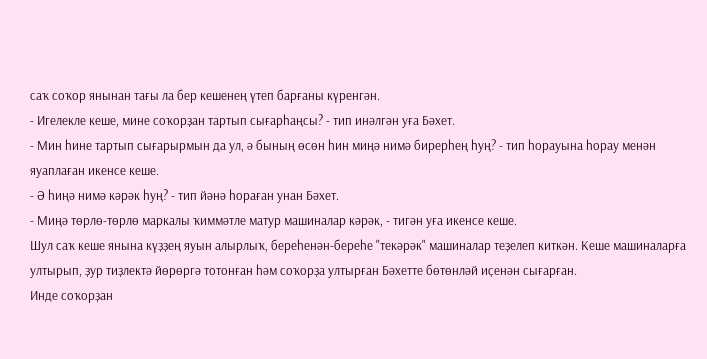саҡ соҡор янынан тағы ла бер кешенең үтеп барғаны күренгән.
- Игелекле кеше, мине соҡорҙан тартып сығарһаңсы? - тип инәлгән уға Бәхет.
- Мин һине тартып сығарырмын да ул, ә бының өсөн һин миңә нимә бирерһең һуң? - тип һорауына һорау менән яуаплаған икенсе кеше.
- Ә һиңә нимә кәрәк һуң? - тип йәнә һораған унан Бәхет.
- Миңә төрлө-төрлө маркалы ҡиммәтле матур машиналар кәрәк, - тигән уға икенсе кеше.
Шул саҡ кеше янына күҙҙең яуын алырлыҡ, береһенән-береһе "текәрәк" машиналар теҙелеп киткән. Кеше машиналарға ултырып, ҙур тиҙлектә йөрөргә тотонған һәм соҡорҙа ултырған Бәхетте бөтөнләй иҫенән сығарған.
Инде соҡорҙан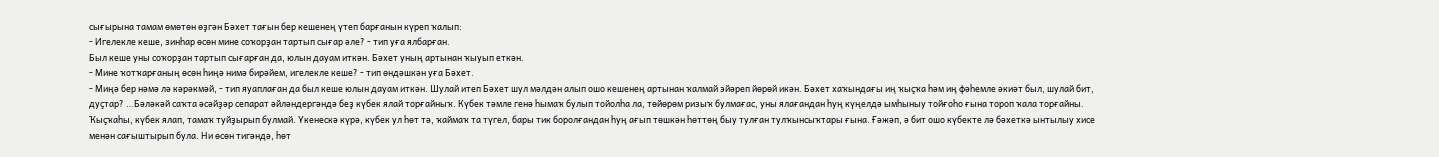сығырына тамам өмөтөн өҙгән Бәхет тағын бер кешенең үтеп барғанын күреп ҡалып:
- Игелекле кеше, зинһар өсөн мине соҡорҙан тартып сығар әле? - тип уға ялбарған.
Был кеше уны соҡорҙан тартып сығарған да, юлын дауам иткән. Бәхет уның артынан ҡыуып еткән.
- Мине ҡотҡарғаның өсөн һиңә нимә бирәйем, игелекле кеше? - тип өндәшкән уға Бәхет.
- Миңә бер нәмә лә кәрәкмәй, - тип яуаплаған да был кеше юлын дауам иткән. Шулай итеп Бәхет шул мәлдән алып ошо кешенең артынан ҡалмай эйәреп йөрөй икән. Бәхет хаҡындағы иң ҡыҫҡа һәм иң фәһемле әкиәт был, шулай бит, дуҫтар? …Бәләкәй саҡта әсәйҙәр сепарат әйләндергәндә беҙ күбек ялай торғайныҡ. Күбек тәмле генә һымаҡ булып тойолһа ла, төйөрөм ризыҡ булмағас, уны ялағандан һуң күңелдә ымһыныу тойғоһо ғына тороп ҡала торғайны. Ҡыҫҡаһы, күбек ялап, тамаҡ туйҙырып булмай. Үкенескә күрә, күбек ул һөт тә, ҡаймаҡ та түгел, бары тик боролғандан һуң ағып төшкән һөттөң быу тулған тулҡынсыҡтары ғына. Ғәжәп, ә бит ошо күбекте лә бәхеткә ынтылыу хисе менән сағыштырып була. Ни өсөн тигәндә, һөт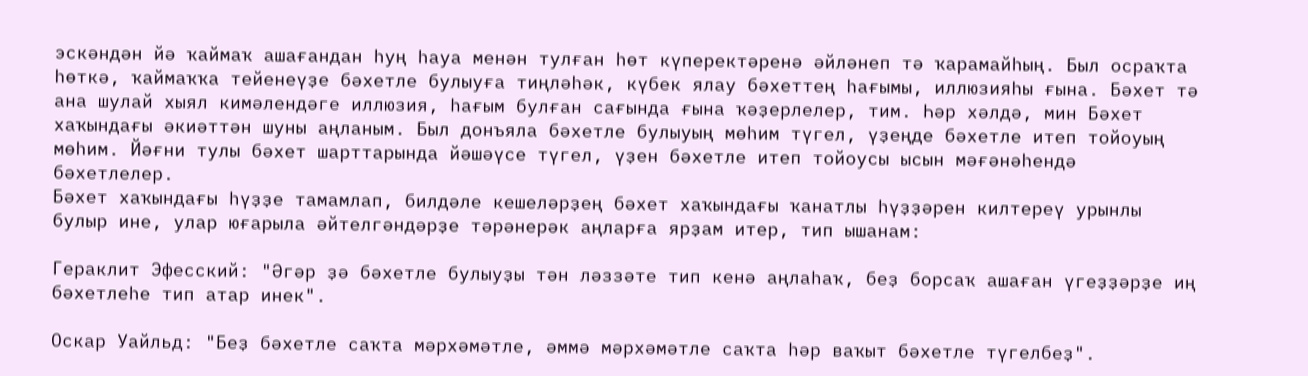эскәндән йә ҡаймаҡ ашағандан һуң һауа менән тулған һөт күперектәренә әйләнеп тә ҡарамайһың. Был осраҡта һөткә, ҡаймаҡҡа тейенеүҙе бәхетле булыуға тиңләһәк, күбек ялау бәхеттең һағымы, иллюзияһы ғына. Бәхет тә ана шулай хыял кимәлендәге иллюзия, һағым булған сағында ғына ҡәҙерлелер, тим. Һәр хәлдә, мин Бәхет хаҡындағы әкиәттән шуны аңланым. Был донъяла бәхетле булыуың мөһим түгел, үҙеңде бәхетле итеп тойоуың мөһим. Йәғни тулы бәхет шарттарында йәшәүсе түгел, үҙен бәхетле итеп тойоусы ысын мәғәнәһендә бәхетлелер.
Бәхет хаҡындағы һүҙҙе тамамлап, билдәле кешеләрҙең бәхет хаҡындағы ҡанатлы һүҙҙәрен килтереү урынлы булыр ине, улар юғарыла әйтелгәндәрҙе тәрәнерәк аңларға ярҙам итер, тип ышанам:

Гераклит Эфесский: "Әгәр ҙә бәхетле булыуҙы тән ләззәте тип кенә аңлаһаҡ, беҙ борсаҡ ашаған үгеҙҙәрҙе иң бәхетлеһе тип атар инек".

Оскар Уайльд: "Беҙ бәхетле саҡта мәрхәмәтле, әммә мәрхәмәтле саҡта һәр ваҡыт бәхетле түгелбеҙ".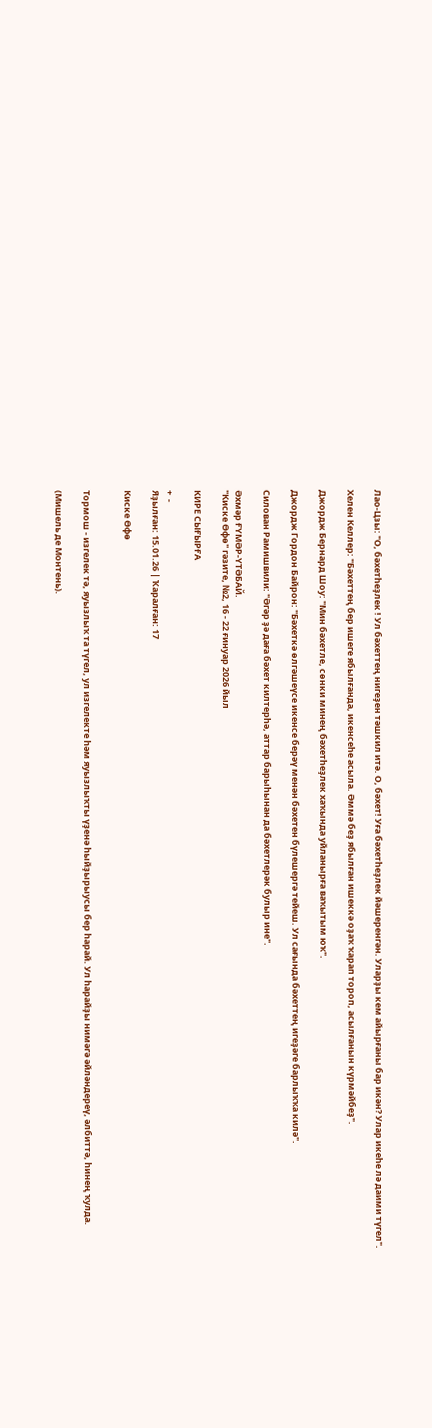Лао-Цзы: "О, бәхетһеҙлек ! Ул бәхеттең нигеҙен тәшкил итә. О, бәхет! Уға бәхетһеҙлек йәшеренгән. Уларҙы кем айырғаны бар икән? Улар икеһе лә даими түгел".

Хелен Келлер: "Бәхеттең бер ишеге ябылғанда, икенсеһе асыла. Әммә беҙ ябылған ишеккә оҙаҡ ҡарап тороп, асылғанын күрмәйбеҙ".

Джордж Бернард Шоу: "Мин бәхетле, сөнки минең бәхетһеҙлек хаҡында уйланырға ваҡытым юҡ".

Джордж Гордон Байрон: "Бәхеткә өлгәшеүсе икенсе берәү менән бәхетен бүлешергә тейеш. Ул сағында бәхеттең игеҙәге барлыҡҡа килә".

Силован Рамишвили: "Әгәр ҙә даға бәхет килтерһә, аттар барыһынан да бәхетлерәк булыр ине".

Әхмәр ҒҮМӘР-ҮТӘБАЙ.
"Киске Өфө" гәзите, №2, 16 - 22 ғинуар 2026 йыл

КИРЕ СЫҒЫРҒА

+  -
Яҙылған: 15.01.26 | Ҡаралған: 17

Киске Өфө


Тормош - изгелек тә, яуызлыҡ та түгел, ул изгелекте һәм яуызлыҡты үҙенә һыйҙырыусы бер һарай. Ул һарайҙы нимәгә әйләндереү, әлбиттә, һинең ҡулда.

(Мишель де Монтень).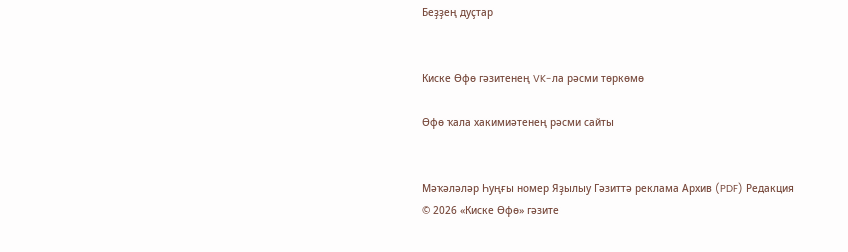Беҙҙең дуҫтар


Киске Өфө гәзитенең VK-ла рәсми төркөмө

Өфө ҡала хакимиәтенең рәсми сайты


Мәҡәләләр Һуңғы номер Яҙылыу Гәзиттә реклама Архив (PDF) Редакция
© 2026 «Киске Өфө» гәзите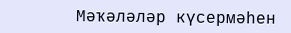Мәҡәләләр күсермәһен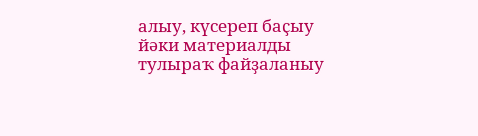алыу, күсереп баҫыу йәки материалды тулыраҡ файҙаланыу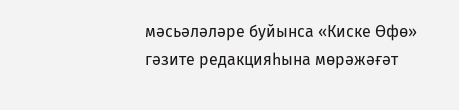мәсьәләләре буйынса «Киске Өфө» гәзите редакцияһына мөрәжәғәт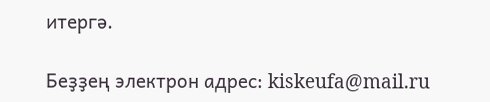итергә.

Беҙҙең электрон адрес: kiskeufa@mail.ru